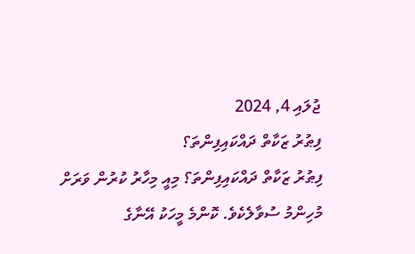ޖުލައި 4, 2024
ފިޠުރު ޒަކާތް ދައްކައިފިންތަ؟
ފިޠުރު ޒަކާތް ދައްކައިފިންތަ؟ މިއީ މިހާރު ކުރުން ވަރަށް މުހިންމު ސުވާލެކެވެ. ކޮންމެ މީހަކު އޭނާގެ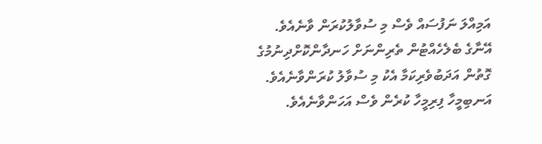އަމިއްލަ ނަފުސައް ވެސް މި ސުވާލުކުރަން ވާނެއެވެ. އޭނާގެ ބެލެހެއްޓުން ތެރިންނަށް ހަނދާންކޮށްދިނުމުގެ ގޮތުން އަދަބުވެރިކަމާ އެކު މި ސުވާލު ކުރަންވާނެއެވެ. އަނބިމީހާ ފިރިމީހާ ކުރެން ވެސް އަހަންވާނެއެވެ.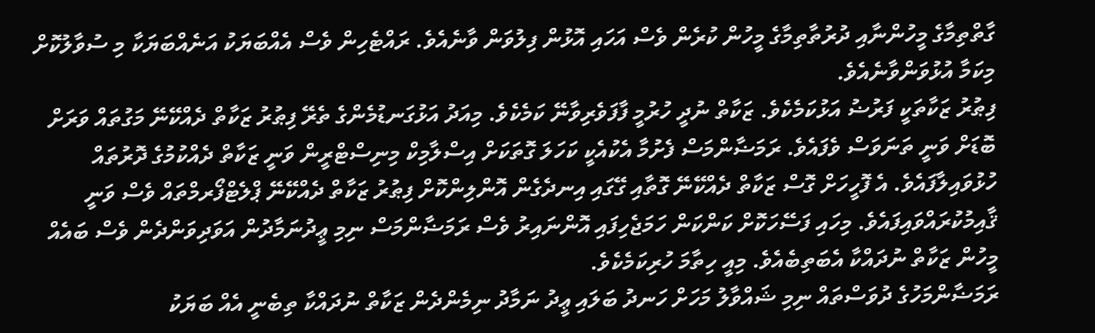ގާތްތިމާގެ މީހުންނާއި ދުރުތާތިމާގެ މީހުން ކުރެން ވެސް އަހައި އޮޅުން ފިލުވަން ވާނެއެވެ. ރައްޓެހިން ވެސް އެއްބަޔަކު އަނެއްބަޔަކާ މި ސުވާލުކޮށް މިކަމާ އުޅުވަންވާނެއެވެ.
ފިޠުރު ޒަކާތަކީ ފަރުޟު އަޅުކަމެކެވެ. ޒަކާތް ނުދީ ހުރުމީ ފާފަވެރިވާނޭ ކަމެކެވެ. މިއަދު އަޅުގަނޑުމެންގެ ތެރޭ ފިޠުރު ޒަކާތް ދެއްކޭނޭ މަގުތައް ވަރަށް ބޮޑަށް ވަނީ ތަނަވަސް ވެފައެވެ. ރަމަޟާންމަސް ފެށުމާ އެކުއެކީ ކަހަލަ ގޮތަކަށް އިސްލާމިކް މިނިސްޓްރީން ވަނީ ޒަކާތް ދެއްކުމުގެ ދޮރުތައް ހުޅުވައިލާފައެވެ. އެ ފޮހީހަށް ގޮސް ޒަކާތް ދެއްކޭނޭ ގޮތާއި ގޭގައި އިނދެގެން އޮންލިންކޮށް ފިޠުރު ޒަކާތް ދެއްކޭނޭ ޕްލެޓްފޯރމްތައް ވެސް ވަނީ ޤާއިމުކުރައްވައިފައެވެ. މިހައި ފަސޭހަކޮށް ކަންކަން ހަމަޖެހިފައި އޮންނައިރު ވެސް ރަމަޟާންމަސް ނިމި ޢީދުނަމާދުން އަވަދިވަންދެން ވެސް ބައެއް މީހުން ޒަކާތް ނުދައްކާ އެބަތިބެއެވެ. މިއީ ހިތާމަ ހުރިކަމެކެވެ.
ރަމަޟާންމަހުގެ ދުވަސްތައް ނިމި ޝައްވާލު މަހަށް ހަނދު ބަލައި ޢީދު ނަމާދު ނިމެންދެން ޒަކާތް ނުދައްކާ ތިބެނީ އެއް ބަޔަކު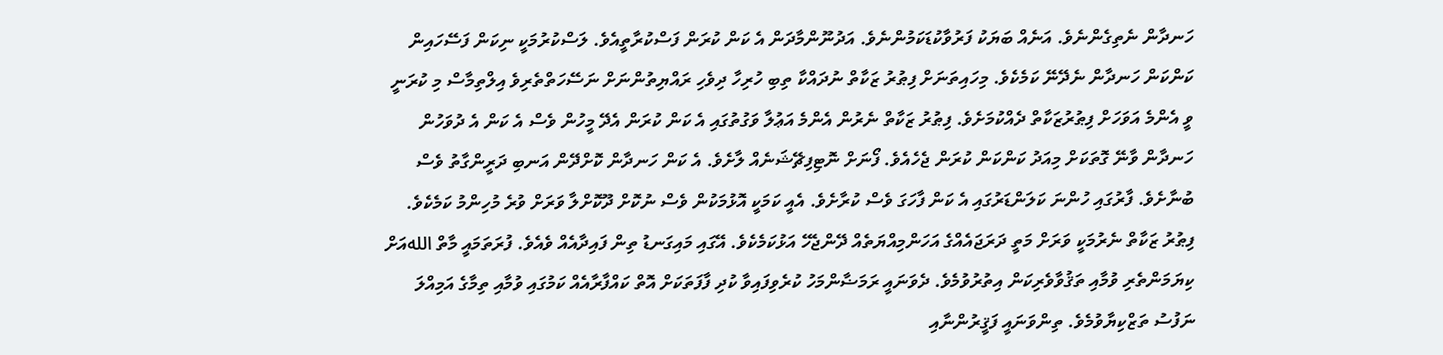ހަނދާން ނެތިގެންނެވެ. އަނެއް ބަޔަކު ފަރުވާކުޑަކަމުންނެވެ. އަދުނޫންމާދަން އެ ކަން ކުރަން ފަސްކުރާތީއެވެ. ލަސްކުރުމަކީ ނިކަން ފަސޭހައިން ކަންކަން ހަނދާން ނެދޭނޭ ކަމެކެވެ. މިހައިތަނަށް ފިޠުރު ޒަކާތް ނުދައްކާ ތިބި ހުރިހާ ދިވެހި ރައްޔިތުންނަށް ނަސޭހަތްތެރިވެ އިލްތިމާސް މި ކުރަނީ ވީ އެންމެ އަވަހަށް ފިޠުރުޒަކާތް ދެއްކުމަށެވެ. ފިޠުރު ޒަކާތް ނެރުން އެންމެ އަޢުލާ ވަގުތުގައި އެ ކަން ކުރަން އެދޭ މީހުން ވެސް އެ ކަން އެ ދުވަހުން ހަނދާން ވާނޭ ގޮތަކަށް މިއަދު ކަންކަން ކުރަން ޖެހެއެވެ. ފޯނަށް ނޮޓިފިޗޭޝަނެއް ލާށެވެ. އެ ކަން ހަނދާން ކޮށްދޭން އަނބި ދަރީންގާތު ވެސް ބުނާށެވެ. ފާރުގައި ހުންނަ ކަލަންޑަރުގައި އެ ކަން ފާހަގަ ވެސް ކުރާށެވެ. އެއީ ކަމަކީ އޮޅުމަކުން ވެސް ނުކޮށް ދޫކޮށްލާ ވަރަށް ވުރެ މުހިންމު ކަމެކެވެ.
ފިޠުރު ޒަކާތް ނެރުމަކީ ވަރަށް މަތީ ދަރަޖައެއްގެ އަހަންމިއްޔަތެއް ދޭންޖެހޭ އަޅުކަމެކެވެ. އޭގައި މައިގަނޑު ތިން ފައިދާއެއް ވެއެވެ. ފުރަތަމައީ މާތް اللهއަށް ކިޔަމަންތެރި ވުމާއި ތަޤުވާވެރިކަން އިތުރުވުމެވެ. ދެވަނައީ ރަމަޟާންމަހު ކުރެވިފައިވާ ކުދި ފާފަތަކަށް އޮތް ކައްފާރާއެއް ކަމުގައި ވުމާއި ތިމާގެ އަމިއްލަ ނަފުސު ތަޒްކިޔާވުމެވެ. ތިންވަނައީ ފަޤީރުންނާއި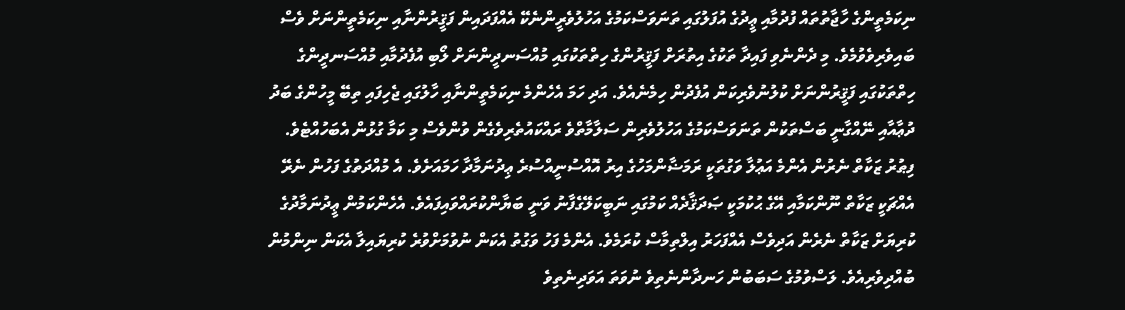ނިކަމެތީންގެ ހާޖާތުތައް ފުދުމާއި ޢީދުގެ އުފަލުގައި ތަނަވަސްކަމުގެ އަހުލުވެރީންނެކޭ އެއްފަދައިން ފަޤީރުންނާއި ނިކަމެތީންނަށް ވެސް ބައިވެރިވެވުމެވެ. މި ދެންނެވި ފައިދާ ތަކުގެ އިތުރަށް ފަޤީރުންގެ ހިތްތަކުގައި މުއްސަނދީންނަށް ލޯބި އުފެދުމާއި މުއްސަނދީންގެ ހިތްތަކުގައި ފަޤީރުންނަށް ކުލުނުވެރިކަން އުފެދުން ހިމެނެއެވެ. އަދި ހަމަ އެހެންމެ ނިކަމެތީންނާއި ހާލުގައި ޖެހިފައި ތިބޭ މީހުންގެ ބަދު ދުޢާއާއި ނޭއްގާނީ ބަސްތަކުން ތަނަވަސްކަމުގެ އަހުލުވެރިން ސަލާމާތްވެ ރައްކައުތެރިވެގެން ވުންވެސް މި ކަމާ ގުޅުން އެބަހުއްޓެވެ.
ފިޠުރު ޒަކާތް ނެރުން އެންމެ އަޢުލާ ވަގުތަކީ ރަމަޟާންމަހުގެ އިރު އޮއްސުނީއްސުރެ ޢިދުނަމާދާ ހަމައަށެވެ. އެ މުއްދަތުގެ ފަހުން ނެރޭ އެއްޗަކީ ޒަކާތް ނޫންކަމާއި އޭގެ ޙުކުމަކީ ޞަދަޤާދެއް ކަމުގައި ނަބީކަލޭގެފާނު ވަނީ ބަޔާންކުރައްވައިފައެވެ. އެހެންކަމުން ޢީދުނަމާދުގެ ކުރިޔަށް ޒަކާތް ނެރެން އަދިވެސް އެއްފަހަރު އިލްތިމާސް ކުރަމެވެ. އެންމެ ފަހު ވަގުތު އެކަން ނުވުމަށްވުރެ ކުރިޔައިލާ އެކަން ނިންމުން ބުއްދިވެރިއެވެ. ލަސްވުމުގެ ސަބަބުން ހަނދާންނެތިވެ ނުވަތަ އަވަދިނެތިވެ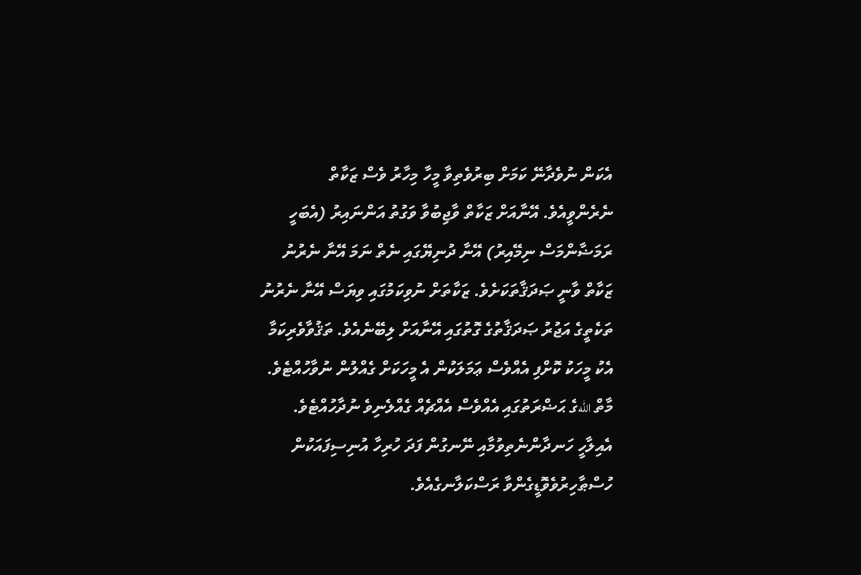އެކަން ނުވެދާނޭ ކަމަށް ބިރުވެތިވާ މީހާ މިހާރު ވެސް ޒަކާތް ނެރެންވީއެވެ. އޭނާއަށް ޒަކާތް ވާޖިބުވާ ވަގުތު އަންނައިރު (އެބަހީ ރަމަޟާންމަސް ނިމޭއިރު) އޭނާ ދުނިޔޭގައި ނެތް ނަމަ އޭނާ ނެރުނު ޒަކާތް ވާނީ ޞަދަޤާތަކަށެވެ. ޒަކާތަށް ނުވިކަމުގައި ވިޔަސް އޭނާ ނެރުނު ތަކެތީގެ އަޖުރު ޞަދަޤާތުގެ ގޮތުގައި އޭނާއަށް ލިބޭނެއެވެ. ތަޤުވާވެރިކަމާ އެކު މީހަކު ކޮށްފި އެއްވެސް ޢަމަލަކުން އެ މީހަކަށް ގެއްލުން ނުވާހުއްޓެވެ. މާތް اللهގެ ޙަޟްރަތުގައި އެއްވެސް އެއްޗެއް ގެއްލެނިވެ ނުދާހުއްޓެވެ. އެއިލާހީ ހަނދާންނެތިވުމާއި ނޭނގުން ފަދަ ހުރިހާ އުނިސިފައަކުން ހުސްޠާހިރުވެވޮޑީގެންވާ ރަސްކަލާނގެއެވެ.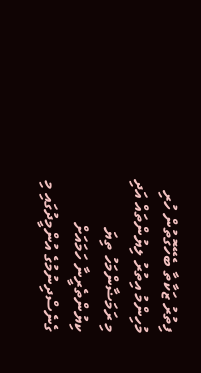ފިތުރު ޒަކާތާ ބެހޭގޮތުން ހުރި މުހިންމު އިތުރު ލިޔުންތައް އަދި މި ރަމަޟާންމަހު ތިޔަ ކިޔުންތެރީނާ ހަމައަށް ގެނެސްދިނުމުގެ އުންމީދުގައި މި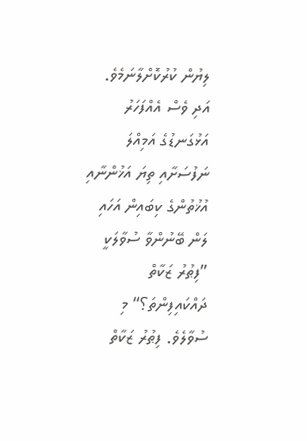ލިޔުން ކުރުކޮށްލާނަމެވެ. އަދި ވެސް އެއްފަހަރު އަޅުގަނޑުގެ އަމިއްލަ ނަފުސަށާއި ތިޔަ އަޚުންނާއި އުޚުތުންގެ ކިބައިން އަހައި ލަން ބޭނުންވާ ސުވާލަކީ ”ފިޠުރު ޒަކާތް ދައްކައިފިންތަ؟“ މި ސުވާލެވެ. ފިޠުރު ޒަކާތް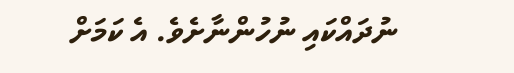ނުދައްކައި ނުހުންނާށެވެ. އެ ކަމަށް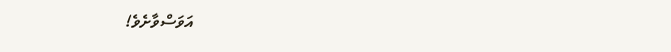އަވަސްވާށެވެ!